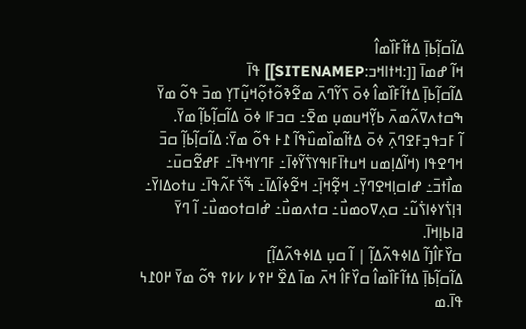ߡߊ߬ߛߊ߲߬ߕߊ߲߫ ߡߙߊ߬ߓߊ߰ߘߊ߮
ߞߊ߬ ߝߘߊ߫ [[:ߞߙߊߞߏ:SITENAMEP]] ߟߊ߫
ߡߊ߬ߛߊ߲߬ߕߊ߲߫ ߡߙߊ߬ߓߊ߰ߘߊ߮ ߦߋ߫ ߖߌ߬ߣߍ߫ ߘߐ߬ߢߋ߬ߙߋ߲߬ߞߎ߲߬ߠߌ߲ ߘߏ߫ ߟߋ߬ ߘߌ߫ ߒߛߙߍߜߍ߬ߘߍ߫ ߕߌ߲߬ߞߎߘߎ߲ ߘߐ߫߸ ߛߏߓߊ ߦߋ߫ ߡߊ߬ߛߊ߲߬ߕߊ߲߬ ߘߌ߫.
ߊ߬ ߓߏߟߏ߲ߓߐߣߍ߲߫ ߦߋ߫ ߡߙߊ߬ߘߊ߰ߘߎ߰ߟߊ߬ ߁߅ ߟߋ߬ ߘߌ߫: ߡߊ߬ߛߊ߲߬ߕߊ߲߬ ߛߏ߫ ߞߣߐߟߊ (ߞߊ߬ߡߊ߲ߘߎ ߞߎߙߊ߫ߓߊߟߌߖ߭ߌ߬ߦߊ߫߸ ߓߣߌߞߟߊ߫߸ ߓߝߐ߬ߛߎ߫߸ ߘߊ߯ߙߏ߫߸ ߝߊߛߊ߲ߞߐߣߌ߲߫߸ ߞߐ߲߬ߞߊ߲߫߸ ߞߐ߬ߦߊ߬ߡߊ߫߸ ߒ߬ߖ߭ߓߍ߬ߟߊ߫߸ ߎߙߋߡߊߌ߫߸ ߔߊ߲ߖ߭ߌߦߊߖ߭ߎ߬߸ ߛߍ߲ߜߋߘߎ߯߸ ߛߙߍߘߎ߯߸ ߝ߭ߊߛߙߋߘߎ߯߸ ߊ߬ ߣߌ߫ ߥߊߕߊ߲ߞߊ߫.
ߛߌ߰ߓߊ߮[ߊ߬ ߡߊߦߟߍ߬ߡߊ߲߬ | ߊ߬ ߛߎ߲ ߡߊߦߟߍ߬ߡߊ߲߬]
ߡߊ߬ߛߊ߲߬ߕߊ߲߫ ߡߙߊ߬ߓߊ߰ߘߊ߮ ߛߌ߰ߓߊ߮ ߞߍ߫ ߘߊ߫ ߡߐ߰ ߂߉߇ ߇߇߉ ߟߋ߬ ߘߌ߫ ߂߀߁߆ ߟߊ߫.ߘ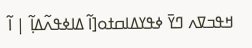ߞߟߏߜߍ ߣߌ߫ ߦߟߌߡߊߛߙߋ[ߊ߬ ߡߊߦߟߍ߬ߡߊ߲߬ | ߊ߬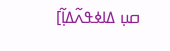ߛߎ߲ ߡߊߦߟߍ߬ߡߊ߲߬]